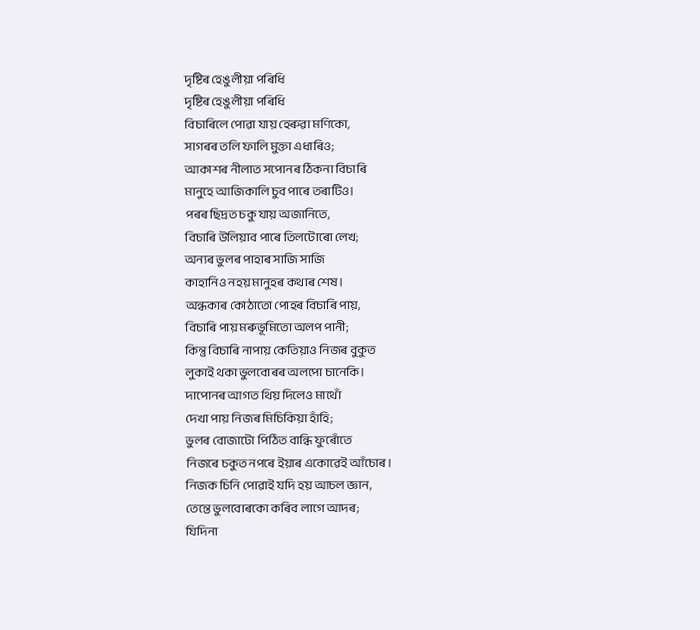দৃষ্টিৰ হেঙুলীয়া পৰিধি
দৃষ্টিৰ হেঙুলীয়া পৰিধি
বিচাৰিলে পোৱা যায় হেৰুৱা মণিকো,
সাগৰৰ তলি ফালি মুক্তা এধাৰিও;
আকাশৰ নীলাত সপোনৰ ঠিকনা বিচাৰি
মানুহে আজিকালি চুব পাৰে তৰাটিও।
পৰৰ ছিদ্ৰত চকু যায় অজানিতে,
বিচাৰি উলিয়াব পাৰে তিলটোৰো লেখ;
অন্যৰ ভুলৰ পাহাৰ সাজি সাজি
কাহানিও নহয় মানুহৰ কথাৰ শেষ।
অন্ধকাৰ কোঠাতো পোহৰ বিচাৰি পায়,
বিচাৰি পায় মৰুভূমিতো অলপ পানী;
কিন্তু বিচাৰি নাপায় কেতিয়াও নিজৰ বুকুত
লুকাই থকা ভুলবোৰৰ অলপো চানেকি।
দাপোনৰ আগত থিয় দিলেও মাথোঁ
দেখা পায় নিজৰ মিচিকিয়া হাঁহি;
ভুলৰ বোজাটো পিঠিত বান্ধি ফুৰোঁতে
নিজৰে চকুত নপৰে ইয়াৰ একোৱেই আঁচোৰ।
নিজক চিনি পোৱাই যদি হয় আচল জ্ঞান,
তেন্তে ভুলবোৰকো কৰিব লাগে আদৰ;
যিদিনা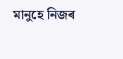মানুহে নিজৰ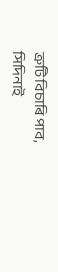ত্ৰুটি বিচাৰি পাব,
সিদিনাই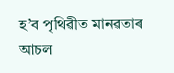হ’ব পৃথিৱীত মানৱতাৰ আচল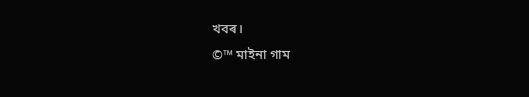খবৰ।
©™ মাইনা গাম